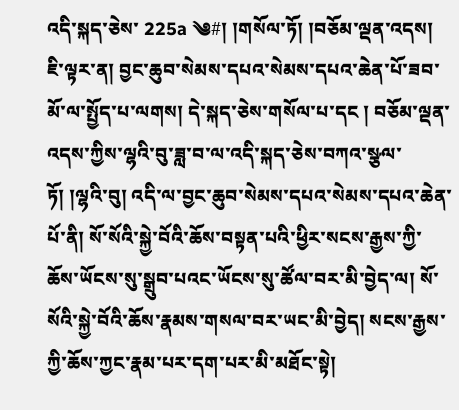འདི་སྐད་ཅེས་ 225a ༄#། །གསོལ་ཏོ། །བཅོམ་ལྡན་འདས། ཇི་ལྟར་ན། བྱང་ཆུབ་སེམས་དཔའ་སེམས་དཔའ་ཆེན་པོ་ཟབ་མོ་ལ་སྤྱོད་པ་ལགས། དེ་སྐད་ཅེས་གསོལ་པ་དང ། བཅོམ་ལྡན་འདས་ཀྱིས་ལྷའི་བུ་ཟླ་བ་ལ་འདི་སྐད་ཅེས་བཀའ་སྩལ་ཏོ། །ལྷའི་བུ། འདི་ལ་བྱང་ཆུབ་སེམས་དཔའ་སེམས་དཔའ་ཆེན་པོ་ནི། སོ་སོའི་སྐྱེ་བོའི་ཆོས་བསྟན་པའི་ཕྱིར་སངས་རྒྱས་ཀྱི་ཆོས་ཡོངས་སུ་སྒྲུབ་པའང་ཡོངས་སུ་ཚོལ་བར་མི་བྱེད་ལ། སོ་སོའི་སྐྱེ་བོའི་ཆོས་རྣམས་གསལ་བར་ཡང་མི་བྱེད། སངས་རྒྱས་ཀྱི་ཆོས་ཀྱང་རྣམ་པར་དག་པར་མི་མཐོང་སྟེ།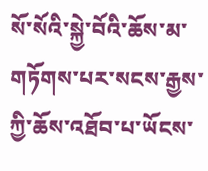སོ་སོའི་སྐྱེ་བོའི་ཆོས་མ་གཏོགས་པར་སངས་རྒྱས་ཀྱི་ཆོས་འཐོབ་པ་ཡོངས་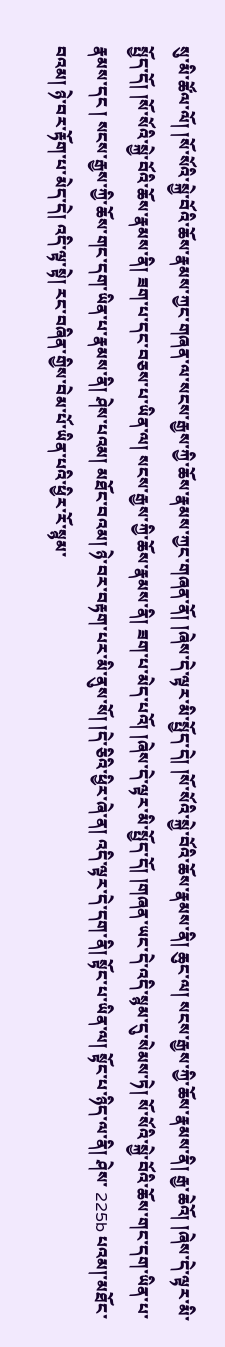སུ་མི་ཚོལ་ལོ། །སོ་སོའི་སྐྱེ་བོའི་ཆོས་རྣམས་ཀྱང་གཞན་ལ་སངས་རྒྱས་ཀྱི་ཆོས་རྣམས་ཀྱང་གཞན་ནོ། །ཞེས་དེ་ལྟར་མི་སྤྱོད་དེ། །སོ་སོའི་སྐྱེ་བོའི་ཆོས་རྣམས་ནི། ཆུང་ལ། སངས་རྒྱས་ཀྱི་ཆོས་རྣམས་ནི། རྒྱ་ཆེའོ། །ཞེས་དེ་ལྟར་མི་སྤྱོད་དོ། །སོ་སོའི་སྐྱེ་བོའི་ཆོས་རྣམས་ནི། ཟག་པ་དང་བཅས་པ་ཡིན་ལ། སངས་རྒྱས་ཀྱི་ཆོས་རྣམས་ནི། ཟག་པ་མེད་པའོ། །ཞེས་དེ་ལྟར་མི་སྤྱོད་དོ། །གཞན་ཡང་དེ་འདི་སྙམ་དུ་སེམས་ཏེ། སོ་སོའི་སྐྱེ་བོའི་ཆོས་གང་དག་ཡིན་པ་རྣམས་དང ། སངས་རྒྱས་ཀྱི་ཆོས་གང་དག་ཡིན་པ་རྣམས་ནི། ཤེས་པའམ། མཐོང་བའམ། ཉེ་བར་བརྟག་པར་མི་ནུས་སོ། །དེ་ཅིའི་ཕྱིར་ཞེ་ན། འདི་ལྟར་དེ་དག་ནི། སྟོང་པ་ཡིན་ལ། སྟོང་པ་ཉིད་ལ་ནི། ཤེས་ 225b པའམ།་མཐོང་བའམ། ཉེ་བར་རྟོག་པ་མེད་དེ། འདི་ལྟ་སྟེ། རང་བཞིན་གྱིས་བེམ་པོ་ཡིན་པའི་ཕྱིར་རོ་སྙམ་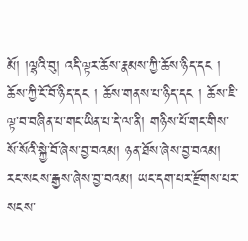མོ། །ལྷའི་བུ། འདི་ལྟར་ཆོས་རྣམས་ཀྱི་ཆོས་ཉིད་དང ། ཆོས་ཀྱི་ངོ་བོ་ཉིད་དང ། ཆོས་གནས་པ་ཉིད་དང ། ཆོས་ཇི་ལྟ་བ་བཞིན་པ་གང་ཡིན་པ་དེ་ལ་ནི། གཉིས་པོ་གང་གིས་སོ་སོའི་སྐྱེ་བོ་ཞེས་བྱ་བའམ། ཉན་ཐོས་ཞེས་བྱ་བའམ། རང་སངས་རྒྱས་ཞེས་བྱ་བའམ། ཡང་དག་པར་རྫོགས་པར་སངས་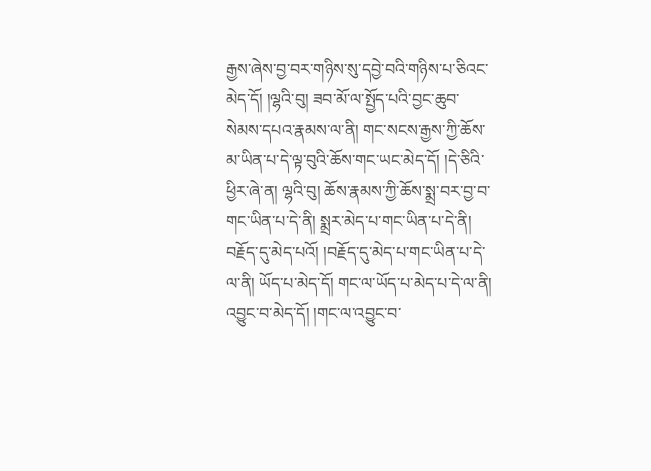རྒྱས་ཞེས་བྱ་བར་གཉིས་སུ་དབྱེ་བའི་གཉིས་པ་ཅིའང་མེད་དོ། །ལྷའི་བུ། ཟབ་མོ་ལ་སྤྱོད་པའི་བྱང་ཆུབ་སེམས་དཔའ་རྣམས་ལ་ནི། གང་སངས་རྒྱས་ཀྱི་ཆོས་མ་ཡིན་པ་དེ་ལྟ་བུའི་ཆོས་གང་ཡང་མེད་དོ། །དེ་ཅིའི་ཕྱིར་ཞེ་ན། ལྷའི་བུ། ཆོས་རྣམས་ཀྱི་ཆོས་སྨྲ་བར་བྱ་བ་གང་ཡིན་པ་དེ་ནི། སྨྲར་མེད་པ་གང་ཡིན་པ་དེ་ནི། བརྗོད་དུ་མེད་པའོ། །བརྗོད་དུ་མེད་པ་གང་ཡིན་པ་དེ་ལ་ནི། ཡོད་པ་མེད་དོ། གང་ལ་ཡོད་པ་མེད་པ་དེ་ལ་ནི། འབྱུང་བ་མེད་དོ། །གང་ལ་འབྱུང་བ་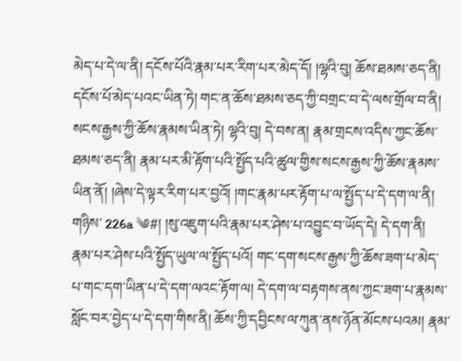མེད་པ་དེ་ལ་ནི། དངོས་པོའི་རྣམ་པར་རིག་པར་མེད་དོ། །ལྷའི་བུ། ཆོས་ཐམས་ཅད་ནི། དངོས་པོ་མེད་པའང་ཡིན་ཏེ། གང་ན་ཆོས་ཐམས་ཅད་ཀྱི་བགྲང་བ་དེ་ལས་གྲོལ་བ་ནི། སངས་རྒྱས་ཀྱི་ཆོས་རྣམས་ཡིན་ཏེ། ལྷའི་བུ། དེ་བས་ན། རྣམ་གྲངས་འདིས་ཀྱང་ཆོས་ཐམས་ཅད་ནི། རྣམ་པར་མི་རྟོག་པའི་སྤྱོད་པའི་ཚུལ་གྱིས་སངས་རྒྱས་ཀྱི་ཆོས་རྣམས་ཡིན་ནོ། །ཞེས་དེ་ལྟར་རིག་པར་བྱའོ། །གང་རྣམ་པར་རྟོག་པ་ལ་སྤྱོད་པ་དེ་དག་ལ་ནི། གཉིས་ 226a ༄#། །སུ་འཇུག་པའི་རྣམ་པར་ཤེས་པ་འབྱུང་བ་ཡོད་དེ། དེ་དག་ནི། རྣམ་པར་ཤེས་པའི་སྤྱོད་ཡུལ་ལ་སྤྱོད་པའོ། གང་དག་སངས་རྒྱས་ཀྱི་ཆོས་ཟག་པ་མེད་པ་གང་དག་ཡིན་པ་དེ་དག་ལའང་རྟོག་ལ། དེ་དག་ལ་བརྟགས་ནས་ཀྱང་ཟག་པ་རྣམས་སློང་བར་བྱེད་པ་དེ་དག་གིས་ནི། ཆོས་ཀྱི་དབྱིངས་ལ་ཀུན་ནས་ཉོན་མོངས་པའམ། རྣམ་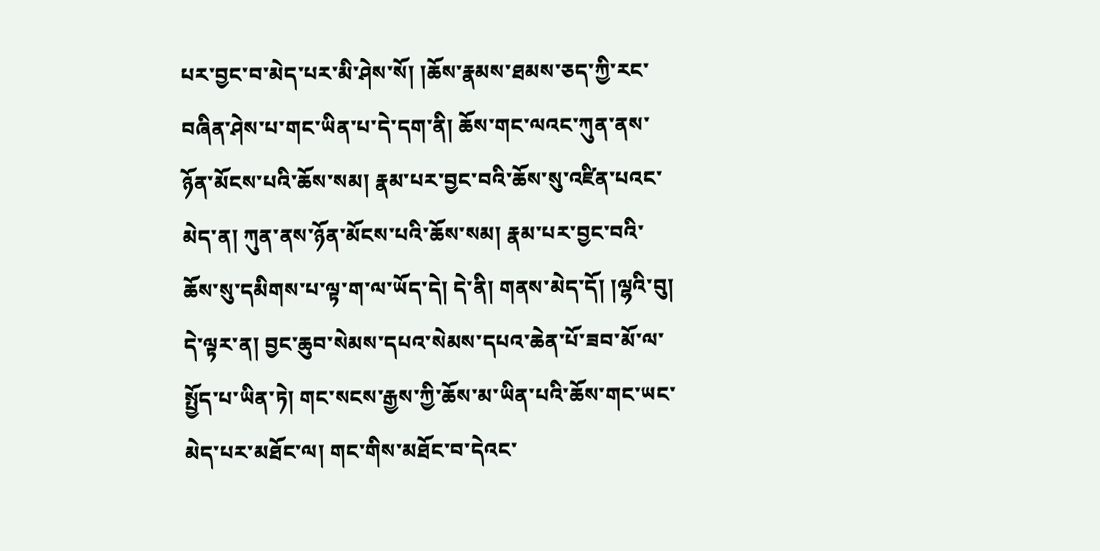པར་བྱང་བ་མེད་པར་མི་ཤེས་སོ། །ཆོས་རྣམས་ཐམས་ཅད་ཀྱི་རང་བཞིན་ཤེས་པ་གང་ཡིན་པ་དེ་དག་ནི། ཆོས་གང་ལའང་ཀུན་ནས་ཉོན་མོངས་པའི་ཆོས་སམ། རྣམ་པར་བྱང་བའི་ཆོས་སུ་འཛིན་པའང་མེད་ན། ཀུན་ནས་ཉོན་མོངས་པའི་ཆོས་སམ། རྣམ་པར་བྱང་བའི་ཆོས་སུ་དམིགས་པ་ལྟ་ག་ལ་ཡོད་དེ། དེ་ནི། གནས་མེད་དོ། །ལྷའི་བུ། དེ་ལྟར་ན། བྱང་ཆུབ་སེམས་དཔའ་སེམས་དཔའ་ཆེན་པོ་ཟབ་མོ་ལ་སྤྱོད་པ་ཡིན་ཏེ། གང་སངས་རྒྱས་ཀྱི་ཆོས་མ་ཡིན་པའི་ཆོས་གང་ཡང་མེད་པར་མཐོང་ལ། གང་གིས་མཐོང་བ་དེའང་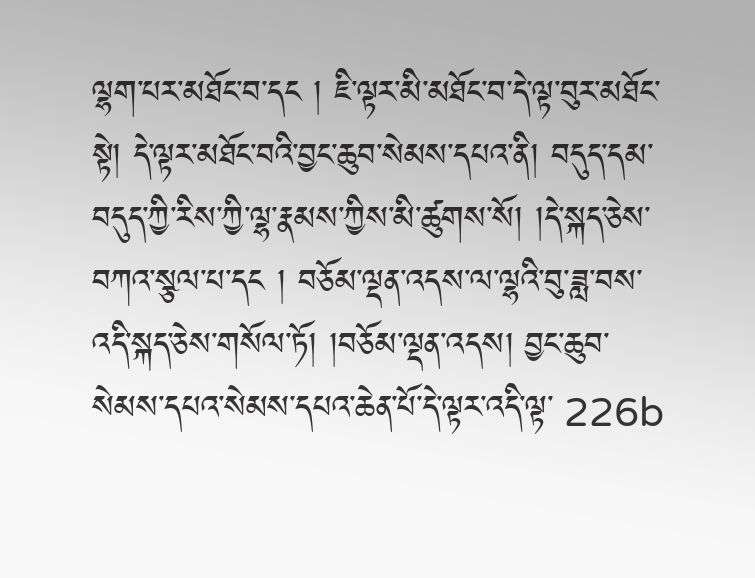ལྷག་པར་མཐོང་བ་དང ། ཇི་ལྟར་མི་མཐོང་བ་དེ་ལྟ་བུར་མཐོང་སྟེ། དེ་ལྟར་མཐོང་བའི་བྱང་ཆུབ་སེམས་དཔའ་ནི། བདུད་དམ་བདུད་ཀྱི་རིས་ཀྱི་ལྷ་རྣམས་ཀྱིས་མི་ཚུགས་སོ། །དེ་སྐད་ཅེས་བཀའ་སྩལ་པ་དང ། བཅོམ་ལྡན་འདས་ལ་ལྷའི་བུ་ཟླ་བས་འདི་སྐད་ཅེས་གསོལ་ཏོ། །བཅོམ་ལྡན་འདས། བྱང་ཆུབ་སེམས་དཔའ་སེམས་དཔའ་ཆེན་པོ་དེ་ལྟར་འདི་ལྟ་ 226b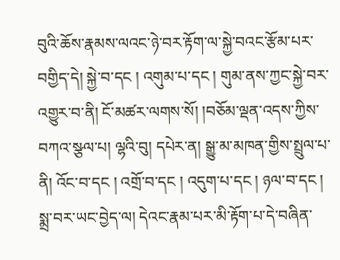བུའི་ཆོས་རྣམས་ལའང་ཉེ་བར་རྟོག་ལ་སྐྱེ་བའང་རྩོམ་པར་བགྱིད་དེ། སྐྱེ་བ་དང ། འགུམ་པ་དང ། གུམ་ནས་ཀྱང་སྐྱེ་བར་འགྱུར་བ་ནི། ངོ་མཚར་ལགས་སོ། །བཅོམ་ལྡན་འདས་ཀྱིས་བཀའ་སྩལ་པ། ལྷའི་བུ། དཔེར་ན། སྒྱུ་མ་མཁན་གྱིས་སྤྲུལ་པ་ནི། འོང་བ་དང ། འགྲོ་བ་དང ། འདུག་པ་དང ། ཉལ་བ་དང ། སྨྲ་བར་ཡང་བྱེད་ལ། དེའང་རྣམ་པར་མི་རྟོག་པ་དེ་བཞིན་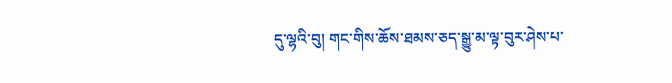དུ་ལྷའི་བུ། གང་གིས་ཆོས་ཐམས་ཅད་སྒྱུ་མ་ལྟ་བུར་ཤེས་པ་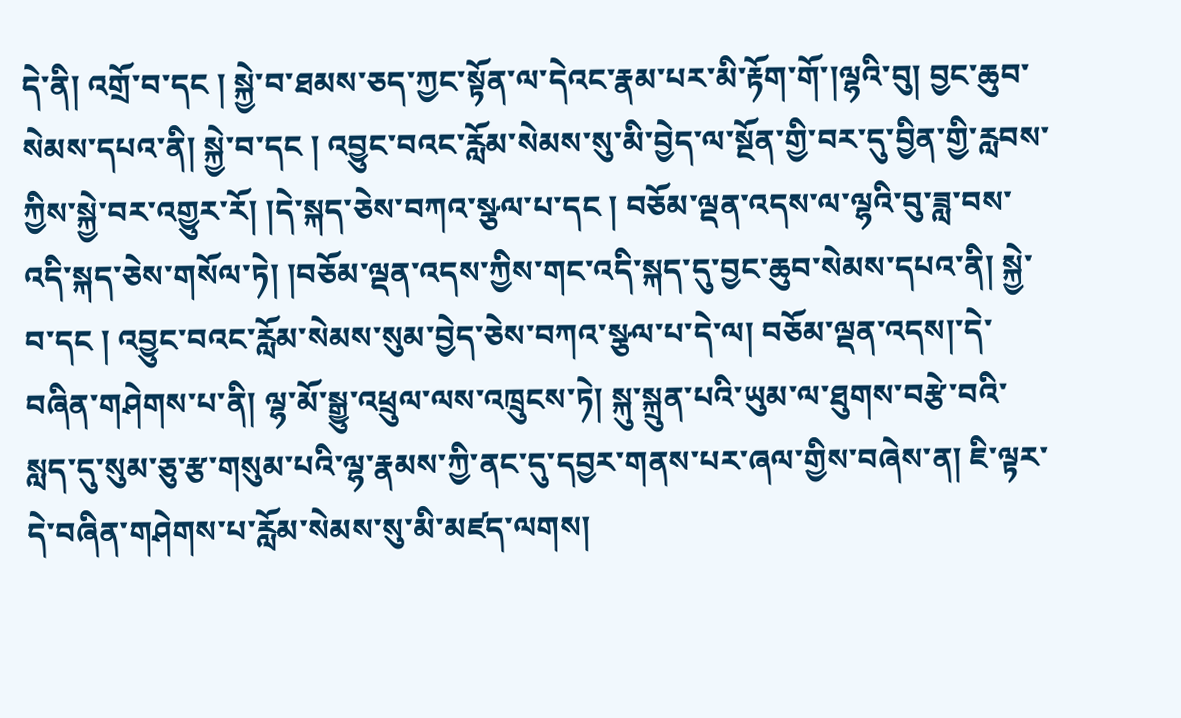དེ་ནི། འགྲོ་བ་དང ། སྐྱེ་བ་ཐམས་ཅད་ཀྱང་སྟོན་ལ་དེའང་རྣམ་པར་མི་རྟོག་གོ་།ལྷའི་བུ། བྱང་ཆུབ་སེམས་དཔའ་ནི། སྐྱེ་བ་དང ། འབྱུང་བའང་རློམ་སེམས་སུ་མི་བྱེད་ལ་སྔོན་གྱི་བར་དུ་བྱིན་གྱི་རླབས་ཀྱིས་སྐྱེ་བར་འགྱུར་རོ། །དེ་སྐད་ཅེས་བཀའ་སྩལ་པ་དང ། བཅོམ་ལྡན་འདས་ལ་ལྷའི་བུ་ཟླ་བས་འདི་སྐད་ཅེས་གསོལ་ཏེ། །བཅོམ་ལྡན་འདས་ཀྱིས་གང་འདི་སྐད་དུ་བྱང་ཆུབ་སེམས་དཔའ་ནི། སྐྱེ་བ་དང ། འབྱུང་བའང་རློམ་སེམས་སུམ་བྱེད་ཅེས་བཀའ་སྩལ་པ་དེ་ལ། བཅོམ་ལྡན་འདས།་དེ་བཞིན་གཤེགས་པ་ནི། ལྷ་མོ་སྒྱུ་འཕྲུལ་ལས་འཁྲུངས་ཏེ། སྐུ་སྐྲུན་པའི་ཡུམ་ལ་ཐུགས་བརྩེ་བའི་སླད་དུ་སུམ་ཅུ་རྩ་གསུམ་པའི་ལྷ་རྣམས་ཀྱི་ནང་དུ་དབྱར་གནས་པར་ཞལ་གྱིས་བཞེས་ན། ཇི་ལྟར་དེ་བཞིན་གཤེགས་པ་རློམ་སེམས་སུ་མི་མཛད་ལགས།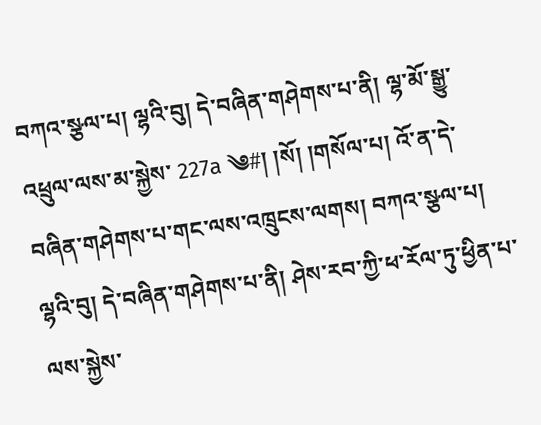བཀའ་སྩལ་པ། ལྷའི་བུ། དེ་བཞིན་གཤེགས་པ་ནི། ལྷ་མོ་སྒྱུ་འཕྲུལ་ལས་མ་སྐྱེས་ 227a ༄#། །སོ། །གསོལ་པ། འོ་ན་དེ་བཞིན་གཤེགས་པ་གང་ལས་འཁྲུངས་ལགས། བཀའ་སྩལ་པ། ལྷའི་བུ། དེ་བཞིན་གཤེགས་པ་ནི། ཤེས་རབ་ཀྱི་ཕ་རོལ་ཏུ་ཕྱིན་པ་ལས་སྐྱེས་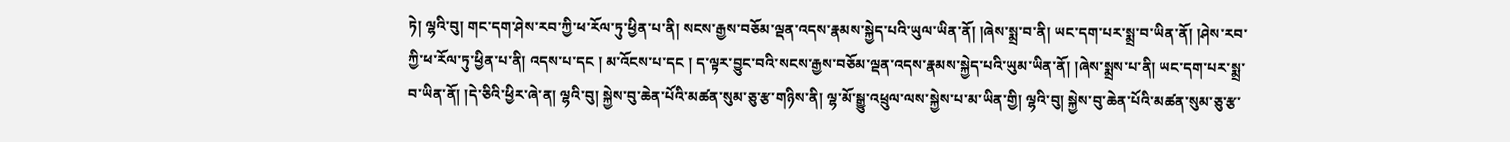ཏེ། ལྷའི་བུ། གང་དག་ཤེས་རབ་ཀྱི་ཕ་རོལ་ཏུ་ཕྱིན་པ་ནི། སངས་རྒྱས་བཅོམ་ལྡན་འདས་རྣམས་སྐྱེད་པའི་ཡུལ་ཡིན་ནོ། །ཞེས་སྨྲ་བ་ནི། ཡང་དག་པར་སྨྲ་བ་ཡིན་ནོ། །ཤེས་རབ་ཀྱི་ཕ་རོལ་ཏུ་ཕྱིན་པ་ནི། འདས་པ་དང ། མ་འོངས་པ་དང ། ད་ལྟར་བྱུང་བའི་སངས་རྒྱས་བཅོམ་ལྡན་འདས་རྣམས་སྐྱེད་པའི་ཡུམ་ཡིན་ནོ། །ཞེས་སྨྲས་པ་ནི། ཡང་དག་པར་སྨྲ་བ་ཡིན་ནོ། །དེ་ཅིའི་ཕྱིར་ཞེ་ན། ལྷའི་བུ། སྐྱེས་བུ་ཆེན་པོའི་མཚན་སུམ་ཅུ་རྩ་གཉིས་ནི། ལྷ་མོ་སྒྱུ་འཕྲུལ་ལས་སྐྱེས་པ་མ་ཡིན་གྱི། ལྷའི་བུ། སྐྱེས་བུ་ཆེན་པོའི་མཚན་སུམ་ཅུ་རྩ་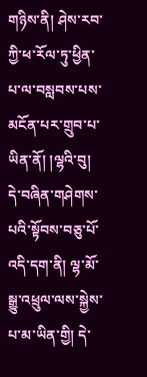གཉིས་ནི། ཤེས་རབ་ཀྱི་ཕ་རོལ་ཏུ་ཕྱིན་པ་ལ་བསླབས་པས་མངོན་པར་གྲུབ་པ་ཡིན་ནོ། །ལྷའི་བུ། དེ་བཞིན་གཤེགས་པའི་སྟོབས་བཅུ་པོ་འདི་དག་ནི། ལྷ་མོ་སྒྱུ་འཕྲུལ་ལས་སྐྱེས་པ་མ་ཡིན་གྱི། དེ་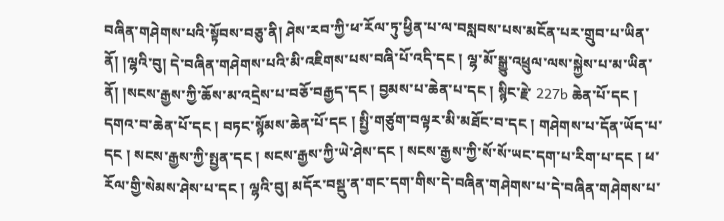བཞིན་གཤེགས་པའི་སྟོབས་བཅུ་ནི། ཤེས་རབ་ཀྱི་ཕ་རོལ་ཏུ་ཕྱིན་པ་ལ་བསླབས་པས་མངོན་པར་གྲུབ་པ་ཡིན་ནོ། །ལྷའི་བུ། དེ་བཞིན་གཤེགས་པའི་མི་འཇིགས་པས་བཞི་པོ་འདི་དང ། ལྷ་མོ་སྒྱུ་འཕྲུལ་ལས་སྐྱེས་པ་མ་ཡིན་ནོ། །སངས་རྒྱས་ཀྱི་ཆོས་མ་འདྲེས་པ་བཅོ་བརྒྱད་དང ། བྱམས་པ་ཆེན་པ་དང ། སྙིང་རྗེ་ 227b ཆེན་པོ་དང ། དགའ་བ་ཆེན་པོ་དང ། བཏང་སྙོམས་ཆེན་པོ་དང ། སྤྱི་གཙུག་བལྟར་མི་མཐོང་བ་དང ། གཤེགས་པ་དོན་ཡོད་པ་དང ། སངས་རྒྱས་ཀྱི་སྤྱན་དང ། སངས་རྒྱས་ཀྱི་ཡེ་ཤེས་དང ། སངས་རྒྱས་ཀྱི་སོ་སོ་ཡང་དག་པ་རིག་པ་དང ། ཕ་རོལ་གྱི་སེམས་ཤེས་པ་དང ། ལྷའི་བུ། མདོར་བསྡུ་ན་གང་དག་གིས་དེ་བཞིན་གཤེགས་པ་དེ་བཞིན་གཤེགས་པ་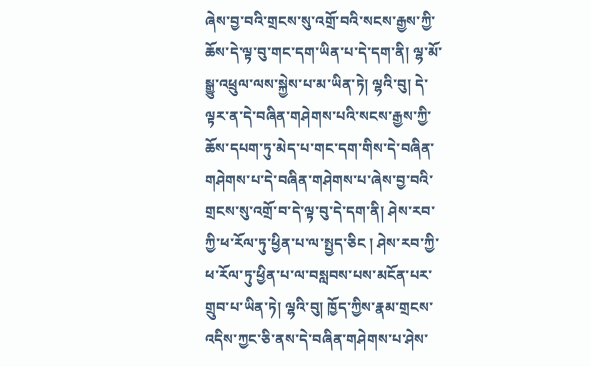ཞེས་བྱ་བའི་གྲངས་སུ་འགྲོ་བའི་སངས་རྒྱས་ཀྱི་ཆོས་དེ་ལྟ་བུ་གང་དག་ཡིན་པ་དེ་དག་ནི། ལྷ་མོ་སྒྱུ་འཕྲུལ་ལས་སྐྱེས་པ་མ་ཡིན་ཏེ། ལྷའི་བུ། དེ་ལྟར་ན་དེ་བཞིན་གཤེགས་པའི་སངས་རྒྱས་ཀྱི་ཆོས་དཔག་ཏུ་མེད་པ་གང་དག་གིས་དེ་བཞིན་གཤེགས་པ་དེ་བཞིན་གཤེགས་པ་ཞེས་བྱ་བའི་གྲངས་སུ་འགྲོ་བ་དེ་ལྟ་བུ་དེ་དག་ནི། ཤེས་རབ་ཀྱི་ཕ་རོལ་ཏུ་ཕྱིན་པ་ལ་སྤྱད་ཅིང ། ཤེས་རབ་ཀྱི་ཕ་རོལ་ཏུ་ཕྱིན་པ་ལ་བསླབས་པས་མངོན་པར་གྲུབ་པ་ཡིན་ཏེ། ལྷའི་བུ། ཁྱོད་ཀྱིས་རྣམ་གྲངས་འདིས་ཀྱང་ཅི་ནས་དེ་བཞིན་གཤེགས་པ་ཤེས་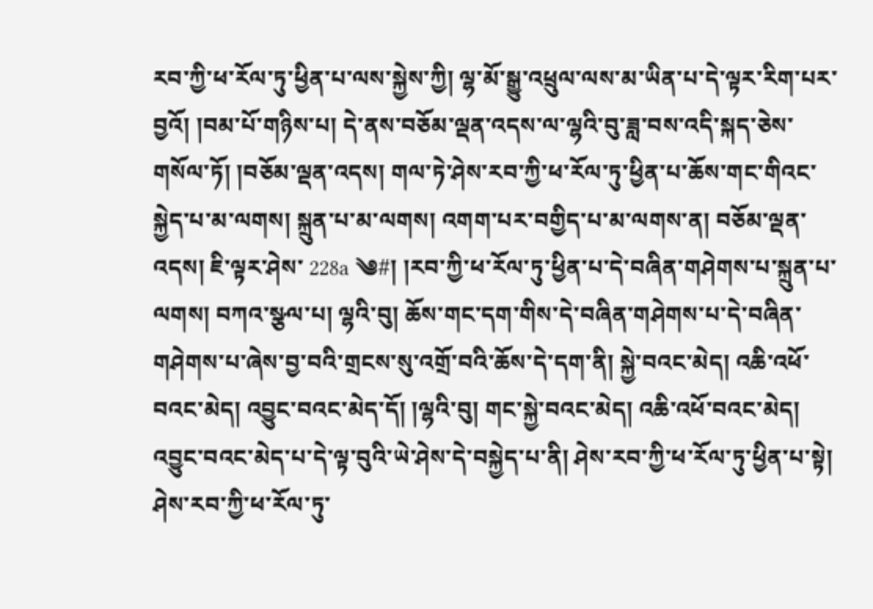རབ་ཀྱི་ཕ་རོལ་ཏུ་ཕྱིན་པ་ལས་སྐྱེས་ཀྱི། ལྷ་མོ་སྒྱུ་འཕྲུལ་ལས་མ་ཡིན་པ་དེ་ལྟར་རིག་པར་བྱའོ། །བམ་པོ་གཉིས་པ། དེ་ནས་བཅོམ་ལྡན་འདས་ལ་ལྷའི་བུ་ཟླ་བས་འདི་སྐད་ཅེས་གསོལ་ཏོ། །བཅོམ་ལྡན་འདས། གལ་ཏེ་ཤེས་རབ་ཀྱི་ཕ་རོལ་ཏུ་ཕྱིན་པ་ཆོས་གང་གིའང་སྐྱེད་པ་མ་ལགས། སྐྲུན་པ་མ་ལགས། འགག་པར་བགྱིད་པ་མ་ལགས་ན། བཅོམ་ལྡན་འདས། ཇི་ལྟར་ཤེས་ 228a ༄#། །རབ་ཀྱི་ཕ་རོལ་ཏུ་ཕྱིན་པ་དེ་བཞིན་གཤེགས་པ་སྐྲུན་པ་ལགས། བཀའ་སྩལ་པ། ལྷའི་བུ། ཆོས་གང་དག་གིས་དེ་བཞིན་གཤེགས་པ་དེ་བཞིན་གཤེགས་པ་ཞེས་བྱ་བའི་གྲངས་སུ་འགྲོ་བའི་ཆོས་དེ་དག་ནི། སྐྱེ་བའང་མེད། འཆི་འཕོ་བའང་མེད། འབྱུང་བའང་མེད་དོ། །ལྷའི་བུ། གང་སྐྱེ་བའང་མེད། འཆི་འཕོ་བའང་མེད། འབྱུང་བའང་མེད་པ་དེ་ལྟ་བུའི་ཡེ་ཤེས་དེ་བསྐྱེད་པ་ནི། ཤེས་རབ་ཀྱི་ཕ་རོལ་ཏུ་ཕྱིན་པ་སྟེ། ཤེས་རབ་ཀྱི་ཕ་རོལ་ཏུ་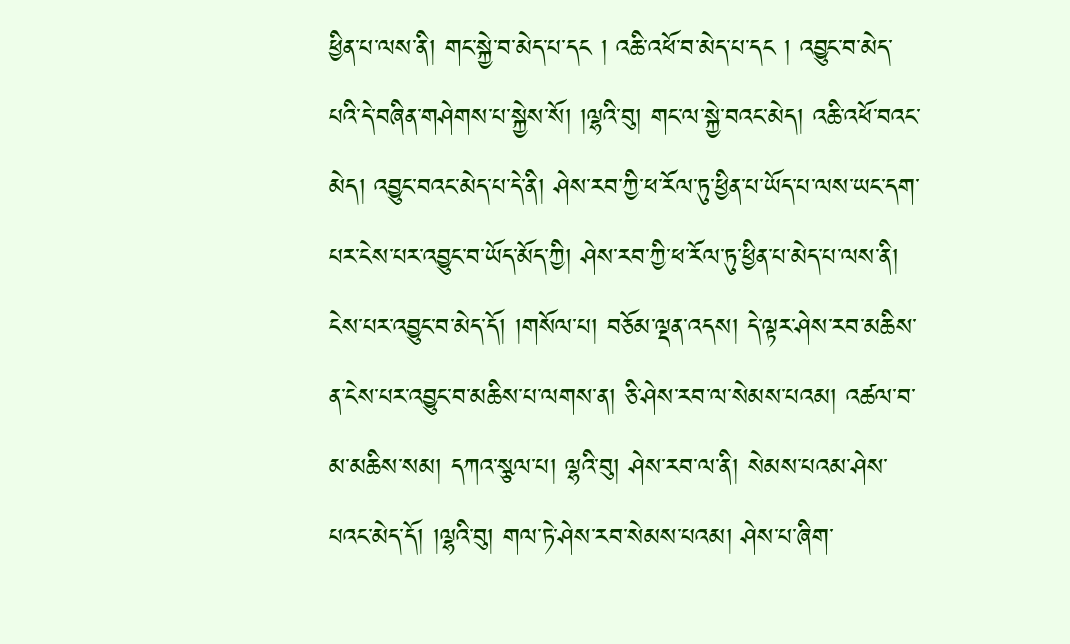ཕྱིན་པ་ལས་ནི། གང་སྐྱེ་བ་མེད་པ་དང ། འཆི་འཕོ་བ་མེད་པ་དང ། འབྱུང་བ་མེད་པའི་དེ་བཞིན་གཤེགས་པ་སྐྱེས་སོ། །ལྷའི་བུ། གང་ལ་སྐྱེ་བའང་མེད། འཆི་འཕོ་བའང་མེད། འབྱུང་བའང་མེད་པ་དེ་ནི། ཤེས་རབ་ཀྱི་ཕ་རོལ་ཏུ་ཕྱིན་པ་ཡོད་པ་ལས་ཡང་དག་པར་ངེས་པར་འབྱུང་བ་ཡོད་མོད་ཀྱི། ཤེས་རབ་ཀྱི་ཕ་རོལ་ཏུ་ཕྱིན་པ་མེད་པ་ལས་ནི། ངེས་པར་འབྱུང་བ་མེད་དོ། །གསོལ་པ། བཅོམ་ལྡན་འདས། དེ་ལྟར་ཤེས་རབ་མཆིས་ན་ངེས་པར་འབྱུང་བ་མཆིས་པ་ལགས་ན། ཅི་ཤེས་རབ་ལ་སེམས་པའམ། འཚལ་བ་མ་མཆིས་སམ། དཀའ་སྩལ་པ། ལྷའི་བུ། ཤེས་རབ་ལ་ནི། སེམས་པའམ་ཤེས་པའང་མེད་དོ། །ལྷའི་བུ། གལ་ཏེ་ཤེས་རབ་སེམས་པའམ། ཤེས་པ་ཞིག་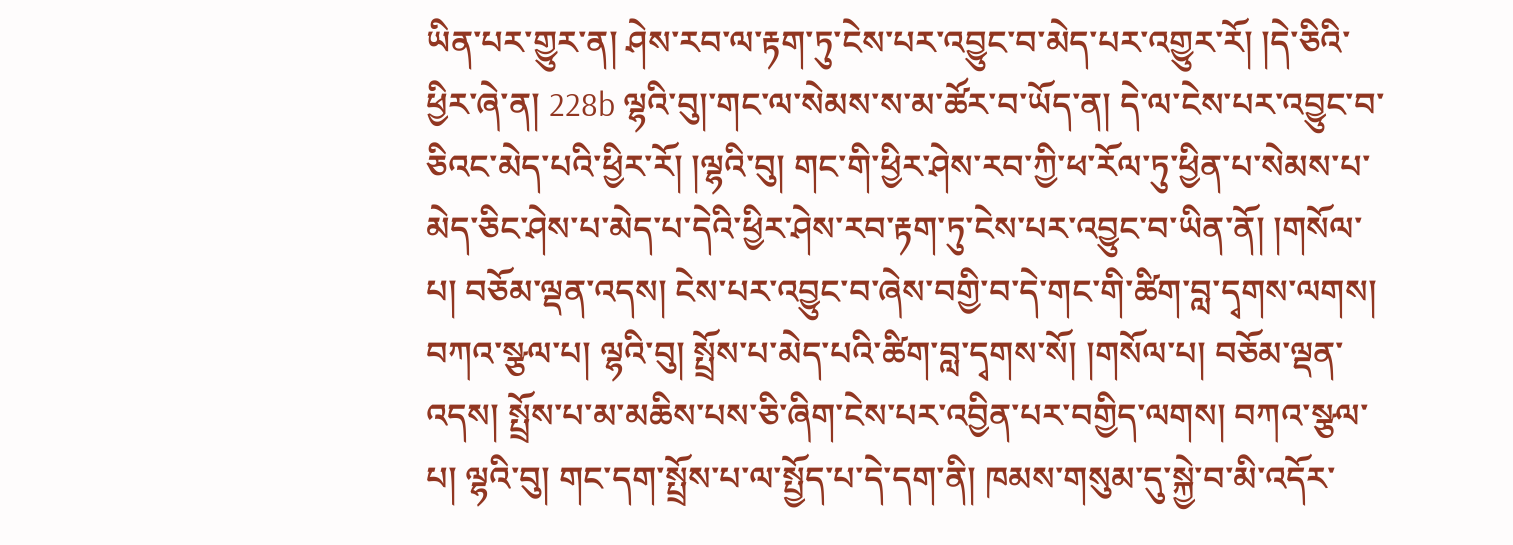ཡིན་པར་གྱུར་ན། ཤེས་རབ་ལ་རྟག་ཏུ་ངེས་པར་འབྱུང་བ་མེད་པར་འགྱུར་རོ། །དེ་ཅིའི་ཕྱིར་ཞེ་ན། 228b ལྷའི་བུ།་གང་ལ་སེམས་ས་མ་ཚོར་བ་ཡོད་ན། དེ་ལ་ངེས་པར་འབྱུང་བ་ཅིའང་མེད་པའི་ཕྱིར་རོ། །ལྷའི་བུ། གང་གི་ཕྱིར་ཤེས་རབ་ཀྱི་ཕ་རོལ་ཏུ་ཕྱིན་པ་སེམས་པ་མེད་ཅིང་ཤེས་པ་མེད་པ་དེའི་ཕྱིར་ཤེས་རབ་རྟག་ཏུ་ངེས་པར་འབྱུང་བ་ཡིན་ནོ། །གསོལ་པ། བཅོམ་ལྡན་འདས། ངེས་པར་འབྱུང་བ་ཞེས་བགྱི་བ་དེ་གང་གི་ཚིག་བླ་དྭགས་ལགས། བཀའ་སྩལ་པ། ལྷའི་བུ། སྤྲོས་པ་མེད་པའི་ཚིག་བླ་དྭགས་སོ། །གསོལ་པ། བཅོམ་ལྡན་འདས། སྤྲོས་པ་མ་མཆིས་པས་ཅི་ཞིག་ངེས་པར་འབྱིན་པར་བགྱིད་ལགས། བཀའ་སྩལ་པ། ལྷའི་བུ། གང་དག་སྤྲོས་པ་ལ་སྤྱོད་པ་དེ་དག་ནི། ཁམས་གསུམ་དུ་སྐྱེ་བ་མི་འདོར་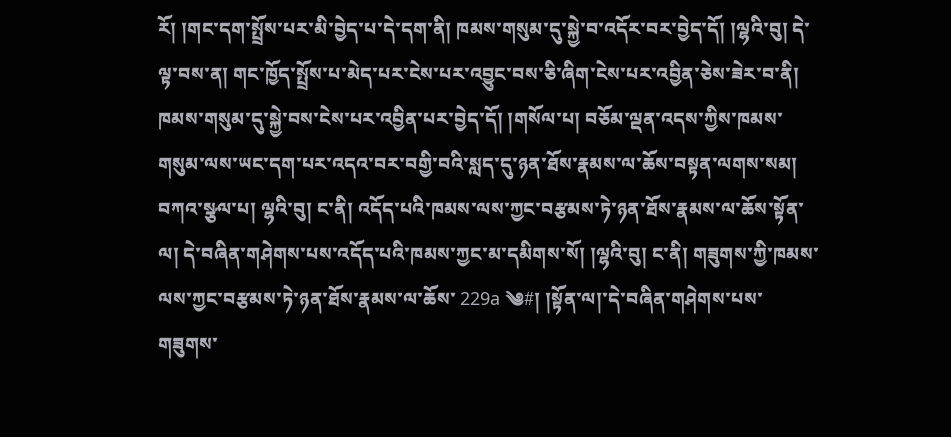རོ། །གང་དག་སྤྲོས་པར་མི་བྱེད་པ་དེ་དག་ནི། ཁམས་གསུམ་དུ་སྐྱེ་བ་འདོར་བར་བྱེད་དོ། །ལྷའི་བུ། དེ་ལྟ་བས་ན། གང་ཁྱོད་སྤྲོས་པ་མེད་པར་ངེས་པར་འབྱུང་བས་ཅི་ཞིག་ངེས་པར་འབྱིན་ཅེས་ཟེར་བ་ནི། ཁམས་གསུམ་དུ་སྐྱེ་བས་ངེས་པར་འབྱིན་པར་བྱེད་དོ། །གསོལ་པ། བཅོམ་ལྡན་འདས་ཀྱིས་ཁམས་གསུམ་ལས་ཡང་དག་པར་འདའ་བར་བགྱི་བའི་སླད་དུ་ཉན་ཐོས་རྣམས་ལ་ཆོས་བསྟན་ལགས་སམ། བཀའ་སྩལ་པ། ལྷའི་བུ། ང་ནི། འདོད་པའི་ཁམས་ལས་ཀྱང་བརྩམས་ཏེ་ཉན་ཐོས་རྣམས་ལ་ཆོས་སྟོན་ལ། དེ་བཞིན་གཤེགས་པས་འདོད་པའི་ཁམས་ཀྱང་མ་དམིགས་སོ། །ལྷའི་བུ། ང་ནི། གཟུགས་ཀྱི་ཁམས་ལས་ཀྱང་བརྩམས་ཏེ་ཉན་ཐོས་རྣམས་ལ་ཆོས་ 229a ༄#། །སྟོན་ལ།་དེ་བཞིན་གཤེགས་པས་གཟུགས་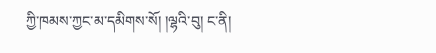ཀྱི་ཁམས་ཀྱང་མ་དམིགས་སོ། །ལྷའི་བུ། ང་ནི།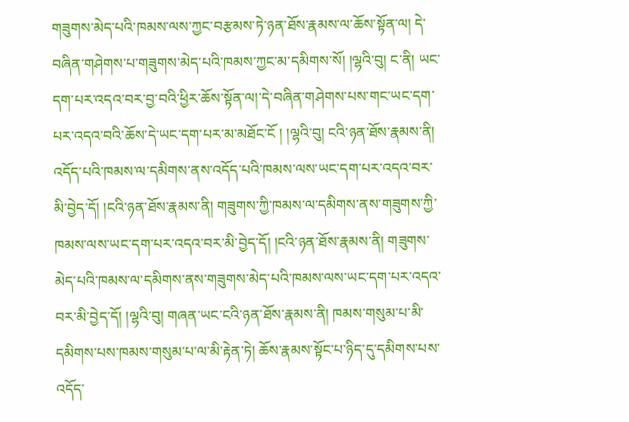གཟུགས་མེད་པའི་ཁམས་ལས་ཀྱང་བརྩམས་ཏེ་ཉན་ཐོས་རྣམས་ལ་ཆོས་སྟོན་ལ། དེ་བཞིན་གཤེགས་པ་གཟུགས་མེད་པའི་ཁམས་ཀྱང་མ་དམིགས་སོ། །ལྷའི་བུ། ང་ནི། ཡང་དག་པར་འདའ་བར་བྱ་བའི་ཕྱིར་ཆོས་སྟོན་ལ།་དེ་བཞིན་གཤེགས་པས་གང་ཡང་དག་པར་འདའ་བའི་ཆོས་དེ་ཡང་དག་པར་མ་མཐོང་ངོ ། །ལྷའི་བུ། ངའི་ཉན་ཐོས་རྣམས་ནི། འདོད་པའི་ཁམས་ལ་དམིགས་ནས་འདོད་པའི་ཁམས་ལས་ཡང་དག་པར་འདའ་བར་མི་བྱེད་དོ། །ངའི་ཉན་ཐོས་རྣམས་ནི། གཟུགས་ཀྱི་ཁམས་ལ་དམིགས་ནས་གཟུགས་ཀྱི་ཁམས་ལས་ཡང་དག་པར་འདའ་བར་མི་བྱེད་དོ། །ངའི་ཉན་ཐོས་རྣམས་ནི། གཟུགས་མེད་པའི་ཁམས་ལ་དམིགས་ནས་གཟུགས་མེད་པའི་ཁམས་ལས་ཡང་དག་པར་འདའ་བར་མི་བྱེད་དོ། །ལྷའི་བུ། གཞན་ཡང་ངའི་ཉན་ཐོས་རྣམས་ནི། ཁམས་གསུམ་པ་མི་དམིགས་པས་ཁམས་གསུམ་པ་ལ་མི་རྟེན་ཏེ། ཆོས་རྣམས་སྟོང་པ་ཉིད་དུ་དམིགས་པས་འདོད་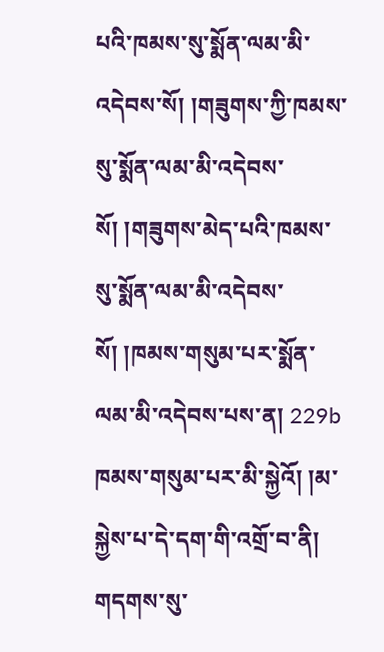པའི་ཁམས་སུ་སྨོན་ལམ་མི་འདེབས་སོ། །གཟུགས་ཀྱི་ཁམས་སུ་སྨོན་ལམ་མི་འདེབས་སོ། །གཟུགས་མེད་པའི་ཁམས་སུ་སྨོན་ལམ་མི་འདེབས་སོ། །ཁམས་གསུམ་པར་སྨོན་ལམ་མི་འདེབས་པས་ན། 229b ཁམས་གསུམ་པར་མི་སྐྱེའོ། །མ་སྐྱེས་པ་དེ་དག་གི་འགྲོ་བ་ནི། གདགས་སུ་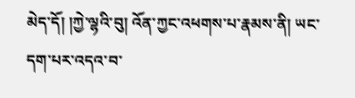མེད་དོ། །ཀྱེ་ལྷའི་བུ། འོན་ཀྱང་འཕགས་པ་རྣམས་ནི། ཡང་དག་པར་འདའ་བ་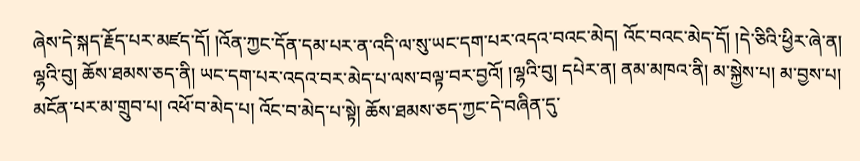ཞེས་དེ་སྐད་རྗོད་པར་མཛད་དོ། །འོན་ཀྱང་དོན་དམ་པར་ན་འདི་ལ་སུ་ཡང་དག་པར་འདའ་བའང་མེད། འོང་བའང་མེད་དོ། །དེ་ཅིའི་ཕྱིར་ཞེ་ན། ལྷའི་བུ། ཆོས་ཐམས་ཅད་ནི། ཡང་དག་པར་འདའ་བར་མེད་པ་ལས་བལྟ་བར་བྱའོ། །ལྷའི་བུ། དཔེར་ན། ནམ་མཁའ་ནི། མ་སྐྱེས་པ། མ་བྱས་པ། མངོན་པར་མ་གྲུབ་པ། འཕོ་བ་མེད་པ། འོང་བ་མེད་པ་སྟེ། ཆོས་ཐམས་ཅད་ཀྱང་དེ་བཞིན་དུ་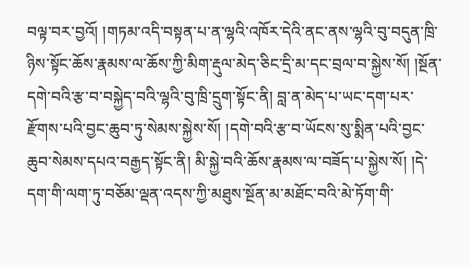བལྟ་བར་བྱའོ། །གཏམ་འདི་བསྟན་པ་ན་ལྷའི་འཁོར་དེའི་ནང་ནས་ལྷའི་བུ་བདུན་ཁྲི་ཉིས་སྟོང་ཆོས་རྣམས་ལ་ཆོས་ཀྱི་མིག་རྡུལ་མེད་ཅིང་དྲི་མ་དང་བྲལ་བ་སྐྱེས་སོ། །སྔོན་དགེ་བའི་རྩ་བ་བསྐྱེད་བའི་ལྷའི་བུ་ཁྲི་དྲུག་སྟོང་ནི། བླ་ན་མེད་པ་ཡང་དག་པར་རྫོགས་པའི་བྱང་ཆུབ་ཏུ་སེམས་སྐྱེས་སོ། །དགེ་བའི་རྩ་བ་ཡོངས་སུ་སྨིན་པའི་བྱང་ཆུབ་སེམས་དཔའ་བརྒྱད་སྟོང་ནི། མི་སྐྱེ་བའི་ཆོས་རྣམས་ལ་བཟོད་པ་སྐྱེས་སོ། །དེ་དག་གི་ལག་ཏུ་བཅོམ་ལྡན་འདས་ཀྱི་མཐུས་སྔོན་མ་མཐོང་བའི་མེ་ཏོག་གི་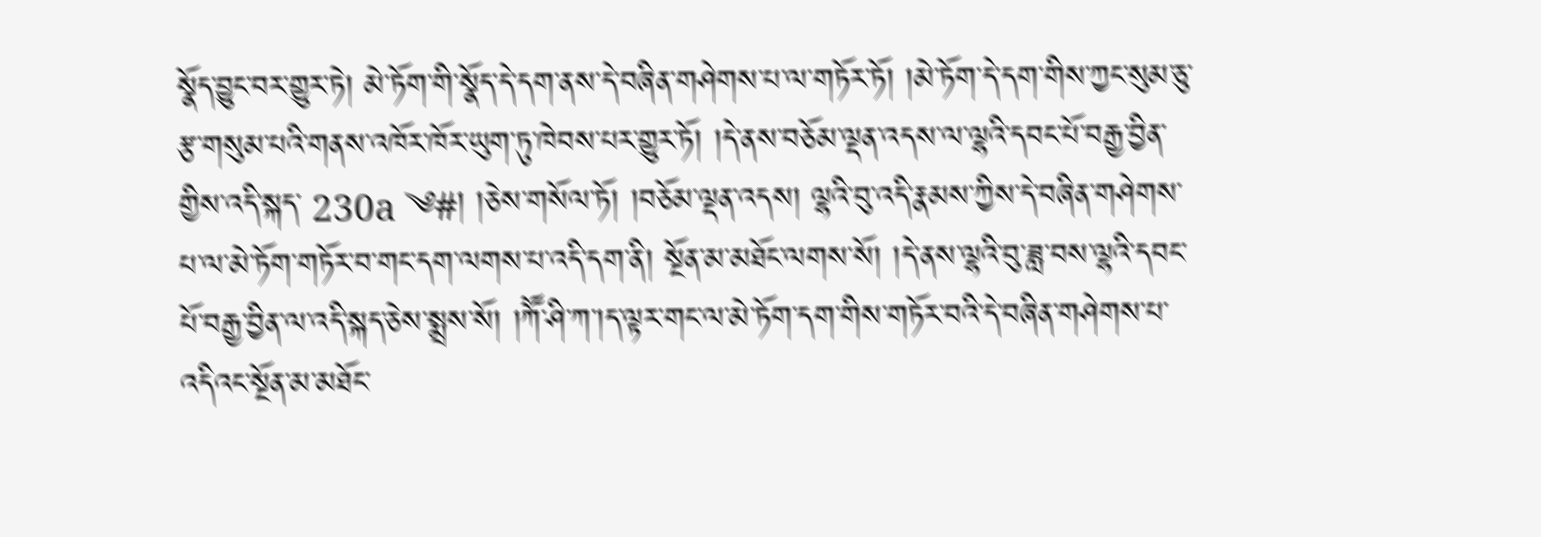སྣོད་བྱུང་བར་གྱུར་ཏེ། མེ་ཏོག་གི་སྣོད་དེ་དག་ནས་དེ་བཞིན་གཤེགས་པ་ལ་གཏོར་ཏོ། །མེ་ཏོག་དེ་དག་གིས་ཀྱང་སུམ་ཅུ་རྩ་གསུམ་པའི་གནས་འཁོར་ཁོར་ཡུག་ཏུ་ཁེབས་པར་གྱུར་ཏོ། །དེ་ནས་བཅོམ་ལྡན་འདས་ལ་ལྷའི་དབང་པོ་བརྒྱ་བྱིན་གྱིས་འདི་སྐད་ 230a ༄#། །ཅེས་གསོལ་ཏོ། །བཅོམ་ལྡན་འདས། ལྷའི་བུ་འདི་རྣམས་ཀྱིས་དེ་བཞིན་གཤེགས་པ་ལ་མེ་ཏོག་གཏོར་བ་གང་དག་ལགས་པ་འདི་དག་ནི། སྔོན་མ་མཐོང་ལགས་སོ། །དེ་ནས་ལྷའི་བུ་ཟླ་བས་ལྷའི་དབང་པོ་བརྒྱ་བྱིན་ལ་འདི་སྐད་ཅེས་སྨྲས་སོ། །ཀཽ་ཤི་ཀ་།ད་ལྟར་གང་ལ་མེ་ཏོག་དག་གིས་གཏོར་བའི་དེ་བཞིན་གཤེགས་པ་འདིའང་སྔོན་མ་མཐོང་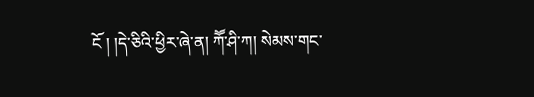ངོ ། །དེ་ཅིའི་ཕྱིར་ཞེ་ན། ཀཽ་ཤི་ཀ། སེམས་གང་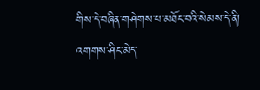གིས་དེ་བཞིན་གཤེགས་པ་མཐོང་བའི་སེམས་དེ་ནི། འགགས་ཤིང་མེད་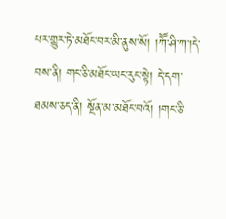པར་གྱུར་ཏེ་མཐོང་བར་མི་ནུས་སོ། །ཀཽ་ཤི་ཀ་།དེ་བས་ནི། གང་ཅི་མཐོང་ཡང་རུང་སྟེ། དེ་དག་ཐམས་ཅད་ནི། སྔོན་མ་མཐོང་བའོ། །གང་ཅི་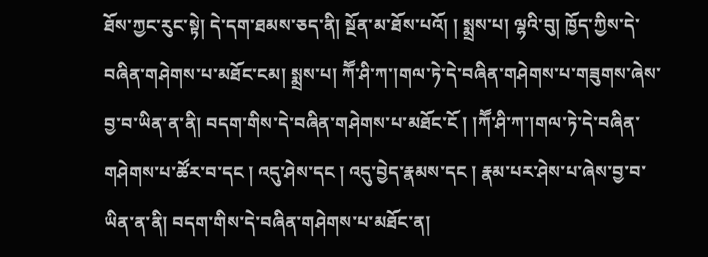ཐོས་ཀྱང་རུང་སྟེ། དེ་དག་ཐམས་ཅད་ནི། སྔོན་མ་ཐོས་པའོ། ། སྨྲས་པ། ལྷའི་བུ། ཁྱོད་ཀྱིས་དེ་བཞིན་གཤེགས་པ་མཐོང་ངམ། སྨྲས་པ། ཀཽ་ཤི་ཀ་།གལ་ཏེ་དེ་བཞིན་གཤེགས་པ་གཟུགས་ཞེས་བྱ་བ་ཡིན་ན་ནི། བདག་གིས་དེ་བཞིན་གཤེགས་པ་མཐོང་ངོ ། །ཀཽ་ཤི་ཀ་།གལ་ཏེ་དེ་བཞིན་གཤེགས་པ་ཚོར་བ་དང ། འདུ་ཤེས་དང ། འདུ་བྱེད་རྣམས་དང ། རྣམ་པར་ཤེས་པ་ཞེས་བྱ་བ་ཡིན་ན་ནི། བདག་གིས་དེ་བཞིན་གཤེགས་པ་མཐོང་ན།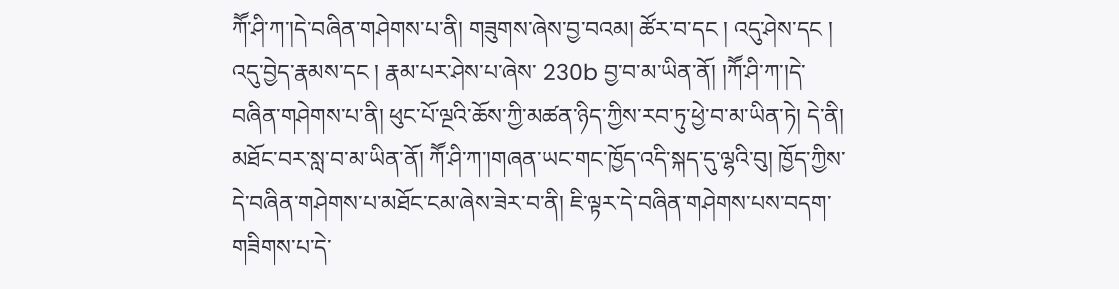ཀཽ་ཤི་ཀ་།དེ་བཞིན་གཤེགས་པ་ནི། གཟུགས་ཞེས་བྱ་བའམ། ཚོར་བ་དང ། འདུ་ཤེས་དང ། འདུ་བྱེད་རྣམས་དང ། རྣམ་པར་ཤེས་པ་ཞེས་ 230b བྱ་བ་མ་ཡིན་ནོ། །ཀཽ་ཤི་ཀ་།དེ་བཞིན་གཤེགས་པ་ནི། ཕུང་པོ་ལྔའི་ཆོས་ཀྱི་མཚན་ཉིད་ཀྱིས་རབ་ཏུ་ཕྱེ་བ་མ་ཡིན་ཏེ། དེ་ནི། མཐོང་བར་སླ་བ་མ་ཡིན་ནོ། ཀཽ་ཤི་ཀ་།གཞན་ཡང་གང་ཁྱོད་འདི་སྐད་དུ་ལྷའི་བུ། ཁྱོད་ཀྱིས་དེ་བཞིན་གཤེགས་པ་མཐོང་ངམ་ཞེས་ཟེར་བ་ནི། ཇི་ལྟར་དེ་བཞིན་གཤེགས་པས་བདག་གཟིགས་པ་དེ་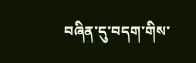བཞིན་དུ་བདག་གིས་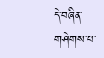དེ་བཞིན་གཤེགས་པ་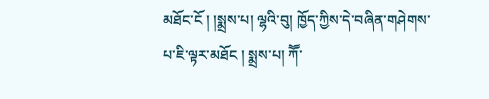མཐོང་ངོ ། །སྨྲས་པ། ལྷའི་བུ། ཁྱོད་ཀྱིས་དེ་བཞིན་གཤེགས་པ་ཇི་ལྟར་མཐོང ། སྨྲས་པ། ཀཽ་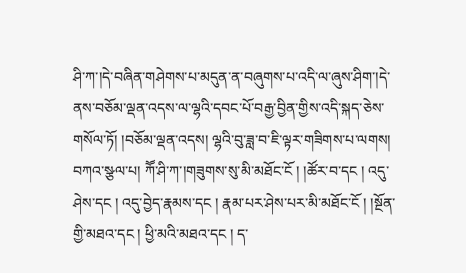ཤི་ཀ་།དེ་བཞིན་གཤེགས་པ་མདུན་ན་བཞུགས་པ་འདི་ལ་ཞུས་ཤིག་།དེ་ནས་བཅོམ་ལྡན་འདས་ལ་ལྷའི་དབང་པོ་བརྒྱ་བྱིན་གྱིས་འདི་སྐད་ཅེས་གསོལ་ཏོ། །བཅོམ་ལྡན་འདས། ལྷའི་བུ་ཟླ་བ་ཇི་ལྟར་གཟིགས་པ་ལགས། བཀའ་སྩལ་པ། ཀཽ་ཤི་ཀ་།གཟུགས་སུ་མི་མཐོང་ངོ ། །ཚོར་བ་དང ། འདུ་ཤེས་དང ། འདུ་བྱེད་རྣམས་དང ། རྣམ་པར་ཤེས་པར་མི་མཐོང་ངོ ། །སྔོན་གྱི་མཐའ་དང ། ཕྱི་མའི་མཐའ་དང ། ད་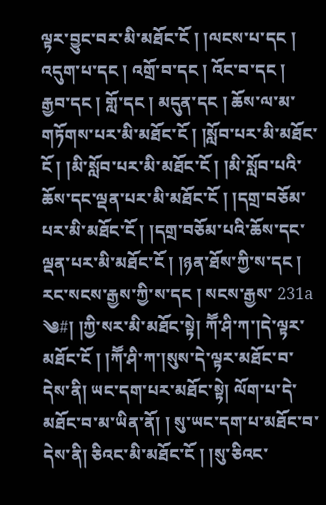ལྟར་བྱུང་བར་མི་མཐོང་ངོ ། །ལངས་པ་དང ། འདུག་པ་དང ། འགྲོ་བ་དང ། འོང་བ་དང ། རྒྱབ་དང ། གློ་དང ། མདུན་དང ། ཆོས་ལ་མ་གཏོགས་པར་མི་མཐོང་ངོ ། །སློབ་པར་མི་མཐོང་ངོ ། །མི་སློབ་པར་མི་མཐོང་ངོ ། །མི་སློབ་པའི་ཆོས་དང་ལྡན་པར་མི་མཐོང་ངོ ། །དགྲ་བཅོམ་པར་མི་མཐོང་ངོ ། །དགྲ་བཅོམ་པའི་ཆོས་དང་ལྡན་པར་མི་མཐོང་ངོ ། །ཉན་ཐོས་ཀྱི་ས་དང ། རང་སངས་རྒྱས་ཀྱི་ས་དང ། སངས་རྒྱས་ 231a ༄#། །ཀྱི་སར་མི་མཐོང་སྟེ། ཀཽ་ཤི་ཀ་།དེ་ལྟར་མཐོང་ངོ ། །ཀཽ་ཤི་ཀ་།སུས་དེ་ལྟར་མཐོང་བ་དེས་ནི། ཡང་དག་པར་མཐོང་སྟེ། ལོག་པ་དེ་མཐོང་བ་མ་ཡིན་ནོ། ། སུ་ཡང་དག་པ་མཐོང་བ་དེས་ནི། ཅིའང་མི་མཐོང་ངོ ། །སུ་ཅིའང་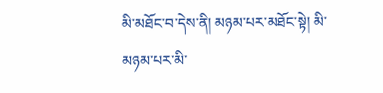མི་མཐོང་བ་དེས་ནི། མཉམ་པར་མཐོང་སྟེ། མི་མཉམ་པར་མི་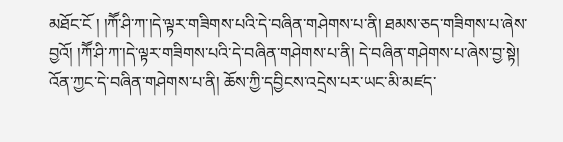མཐོང་ངོ ། །ཀཽ་ཤི་ཀ་།དེ་ལྟར་གཟིགས་པའི་དེ་བཞིན་གཤེགས་པ་ནི། ཐམས་ཅད་གཟིགས་པ་ཞེས་བྱའོ། །ཀཽ་ཤི་ཀ་།དེ་ལྟར་གཟིགས་པའི་དེ་བཞིན་གཤེགས་པ་ནི། དེ་བཞིན་གཤེགས་པ་ཞེས་བྱ་སྟེ། འོན་ཀྱང་དེ་བཞིན་གཤེགས་པ་ནི། ཆོས་ཀྱི་དབྱིངས་འདྲེས་པར་ཡང་མི་མཛད་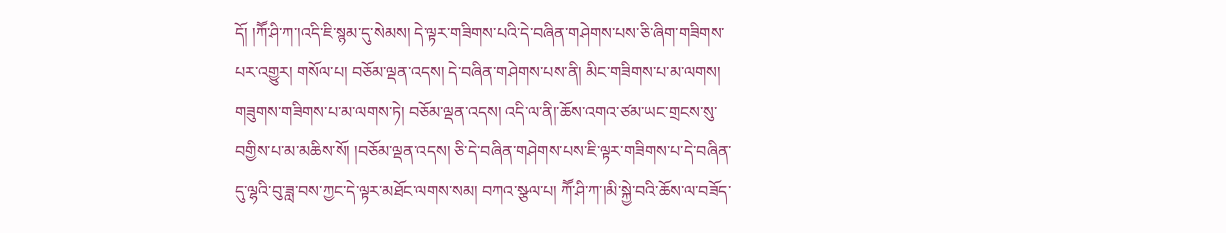དོ། །ཀཽ་ཤི་ཀ་།འདི་ཇི་སྙམ་དུ་སེམས། དེ་ལྟར་གཟིགས་པའི་དེ་བཞིན་གཤེགས་པས་ཅི་ཞིག་གཟིགས་པར་འགྱུར། གསོལ་པ། བཅོམ་ལྡན་འདས། དེ་བཞིན་གཤེགས་པས་ནི། མིང་གཟིགས་པ་མ་ལགས། གཟུགས་གཟིགས་པ་མ་ལགས་ཏེ། བཅོམ་ལྡན་འདས། འདི་ལ་ནི།་ཆོས་འགའ་ཙམ་ཡང་གྲངས་སུ་བགྱིས་པ་མ་མཆིས་སོ། །བཅོམ་ལྡན་འདས། ཅི་དེ་བཞིན་གཤེགས་པས་ཇི་ལྟར་གཟིགས་པ་དེ་བཞིན་དུ་ལྷའི་བུ་ཟླ་བས་ཀྱང་དེ་ལྟར་མཐོང་ལགས་སམ། བཀའ་སྩལ་པ། ཀཽ་ཤི་ཀ་།མི་སྐྱེ་བའི་ཆོས་ལ་བཟོད་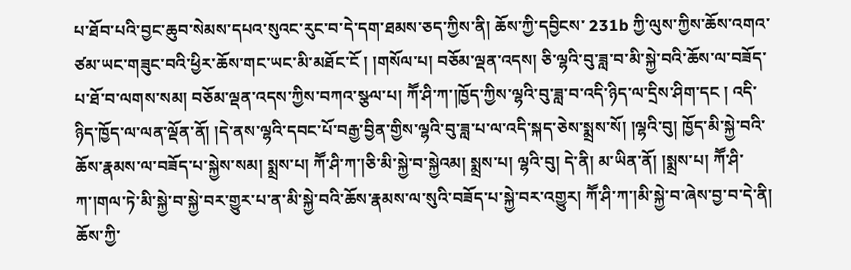པ་ཐོབ་པའི་བྱང་ཆུབ་སེམས་དཔའ་སུའང་རུང་བ་དེ་དག་ཐམས་ཅད་ཀྱིས་ནི། ཆོས་ཀྱི་དབྱིངས་ 231b ཀྱི་ལུས་ཀྱིས་ཆོས་འགའ་ཙམ་ཡང་གཟུང་བའི་ཕྱིར་ཆོས་གང་ཡང་མི་མཐོང་ངོ ། །གསོལ་པ། བཅོམ་ལྡན་འདས། ཅི་ལྷའི་བུ་ཟླ་བ་མི་སྐྱེ་བའི་ཆོས་ལ་བཟོད་པ་ཐོ་བ་ལགས་སམ། བཅོམ་ལྡན་འདས་ཀྱིས་བཀའ་སྩལ་པ། ཀཽ་ཤི་ཀ་།ཁྱོད་ཀྱིས་ལྷའི་བུ་ཟླ་བ་འདི་ཉིད་ལ་དྲིས་ཤིག་དང ། འདི་ཉིད་ཁྱོད་ལ་ལན་ལྡོན་ནོ། །དེ་ནས་ལྷའི་དབང་པོ་བརྒྱ་བྱིན་གྱིས་ལྷའི་བུ་ཟླ་པ་ལ་འདི་སྐད་ཅེས་སྨྲས་སོ། །ལྷའི་བུ། ཁྱོད་མི་སྐྱེ་བའི་ཆོས་རྣམས་ལ་བཟོད་པ་སྐྱེས་སམ། སྨྲས་པ། ཀཽ་ཤི་ཀ་།ཅི་མི་སྐྱེ་བ་སྐྱེའམ། སྨྲས་པ། ལྷའི་བུ། དེ་ནི། མ་ཡིན་ནོ། །སྨྲས་པ། ཀཽ་ཤི་ཀ་།གལ་ཏེ་མི་སྐྱེ་བ་སྐྱེ་བར་གྱུར་པ་ན་མི་སྐྱེ་བའི་ཆོས་རྣམས་ལ་སུའི་བཟོད་པ་སྐྱེ་བར་འགྱུར། ཀཽ་ཤི་ཀ་།མི་སྐྱེ་བ་ཞེས་བྱ་བ་དེ་ནི། ཆོས་ཀྱི་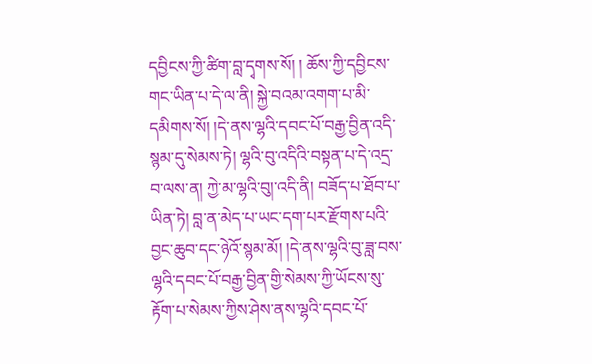དབྱིངས་ཀྱི་ཚིག་བླ་དྭགས་སོ། ། ཆོས་ཀྱི་དབྱིངས་གང་ཡིན་པ་དེ་ལ་ནི། སྐྱེ་བའམ་འགག་པ་མི་དམིགས་སོ། །དེ་ནས་ལྷའི་དབང་པོ་བརྒྱ་བྱིན་འདི་སྙམ་དུ་སེམས་ཏེ། ལྷའི་བུ་འདིའི་བསྟན་པ་དེ་འདྲ་བ་ལས་ན། ཀྱེ་མ་ལྷའི་བུ།་འདི་ནི། བཟོད་པ་ཐོབ་པ་ཡིན་ཏེ། བླ་ན་མེད་པ་ཡང་དག་པར་རྫོགས་པའི་བྱང་ཆུབ་དང་ཉེའོ་སྙམ་མོ། །དེ་ནས་ལྷའི་བུ་ཟླ་བས་ལྷའི་དབང་པོ་བརྒྱ་བྱིན་གྱི་སེམས་ཀྱི་ཡོངས་སུ་རྟོག་པ་སེམས་ཀྱིས་ཤེས་ནས་ལྷའི་དབང་པོ་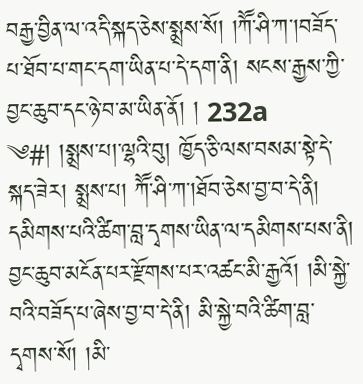བརྒྱ་བྱིན་ལ་འདི་སྐད་ཅེས་སྨྲས་སོ། །ཀཽ་ཤི་ཀ་།བཟོད་པ་ཐོབ་པ་གང་དག་ཡིན་པ་དེ་དག་ནི། སངས་རྒྱས་ཀྱི་བྱང་ཆུབ་དང་ཉེ་བ་མ་ཡིན་ནོ། ། 232a ༄#། །སྨྲས་པ།་ལྷའི་བུ། ཁྱོད་ཅི་ལས་བསམ་སྟེ་དེ་སྐད་ཟེར། སྨྲས་པ། ཀཽ་ཤི་ཀ་།ཐོབ་ཅེས་བྱ་བ་དེ་ནི། དམིགས་པའི་ཚིག་བླ་དྭགས་ཡིན་ལ་དམིགས་པས་ནི། བྱང་ཆུབ་མངོན་པར་རྫོགས་པར་འཚང་མི་རྒྱའོ། །མི་སྐྱེ་བའི་བཟོད་པ་ཞེས་བྱ་བ་དེ་ནི། མི་སྐྱེ་བའི་ཚིག་བླ་དྭགས་སོ། །མི་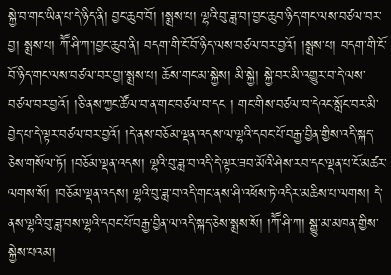སྐྱེ་བ་གང་ཡིན་པ་དེ་ཉིད་ནི། བྱང་ཆུབ་བོ། །སྨྲས་པ། ལྷའི་བུ་ཟླ་བ།་བྱང་ཆུབ་ཉིད་གང་ལས་བཙལ་བར་བྱ། སྨྲས་པ། ཀཽ་ཤི་ཀ་།བྱང་ཆུབ་ནི། བདག་གི་ངོ་བོ་ཉིད་ལས་བཙལ་བར་བྱའོ། །སྨྲས་པ། བདག་གི་ངོ་བོ་ཉིད་གང་ལས་བཙལ་བར་བྱ།་སྨྲས་པ། ཆོས་གང་མ་སྐྱེས། མི་སྐྱེ། སྐྱེ་བར་མི་འགྱུར་བ་དེ་ལས་བཙལ་བར་བྱའོ། །ཅི་ནས་ཀྱང་ཚོལ་བ་ན་གང་བཙལ་བ་དང ། གང་གིས་བཙལ་བ་དེའང་སློང་བར་མི་བྱེད་པ་དེ་ལྟར་བཙལ་བར་བྱའོ། །དེ་ནས་བཅོམ་ལྡན་འདས་ལ་ལྷའི་དབང་པོ་བརྒྱ་བྱིན་གྱིས་འདི་སྐད་ཅེས་གསོལ་ཏོ། །བཅོམ་ལྡན་འདས། ལྷའི་བུ་ཟླ་བ་འདི་དེ་ལྟར་ཟབ་མོའི་ཤེས་རབ་དང་ལྡན་པ་ངོ་མཚར་ལགས་སོ། །བཅོམ་ལྡན་འདས། ལྷའི་བུ་ཟླ་བ་འདི་གང་ནས་ཤི་འཕོས་ཏེ་འདིར་མཆིས་པ་ལགས། དེ་ནས་ལྷའི་བུ་ཟླ་བས་ལྷའི་དབང་པོ་བརྒྱ་བྱིན་ལ་འདི་སྐད་ཅེས་སྨྲས་སོ། །ཀཽ་ཤི་ཀ། སྒྱུ་མ་མཁན་གྱིས་སྐྱེས་པའམ།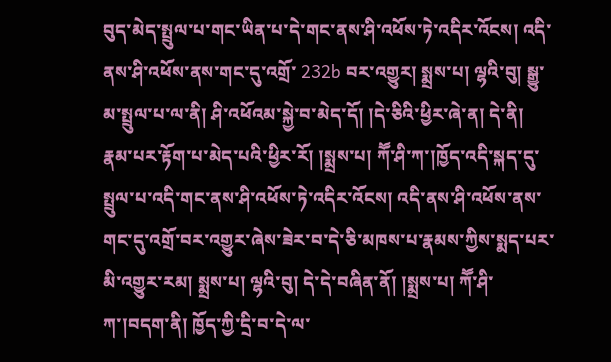བུད་མེད་སྤྲུལ་པ་གང་ཡིན་པ་དེ་གང་ནས་ཤི་འཕོས་ཏེ་འདིར་འོངས། འདི་ནས་ཤི་འཕོས་ནས་གང་དུ་འགྲོ་ 232b བར་འགྱུར། སྨྲས་པ། ལྷའི་བུ། སྒྱུ་མ་སྤྲུལ་པ་ལ་ནི། ཤི་འཕོའམ་སྐྱེ་བ་མེད་དོ། །དེ་ཅིའི་ཕྱིར་ཞེ་ན། དེ་ནི། རྣམ་པར་རྟོག་པ་མེད་པའི་ཕྱིར་རོ། །སྨྲས་པ། ཀཽ་ཤི་ཀ་།ཁྱོད་འདི་སྐད་དུ་སྤྲུལ་པ་འདི་གང་ནས་ཤི་འཕོས་ཏེ་འདིར་འོངས། འདི་ནས་ཤི་འཕོས་ནས་གང་དུ་འགྲོ་བར་འགྱུར་ཞེས་ཟེར་བ་དེ་ཅི་མཁས་པ་རྣམས་ཀྱིས་སྨད་པར་མི་འགྱུར་རམ། སྨྲས་པ། ལྷའི་བུ། དེ་དེ་བཞིན་ནོ། །སྨྲས་པ། ཀཽ་ཤི་ཀ་།བདག་ནི། ཁྱོད་ཀྱི་དྲི་བ་དེ་ལ་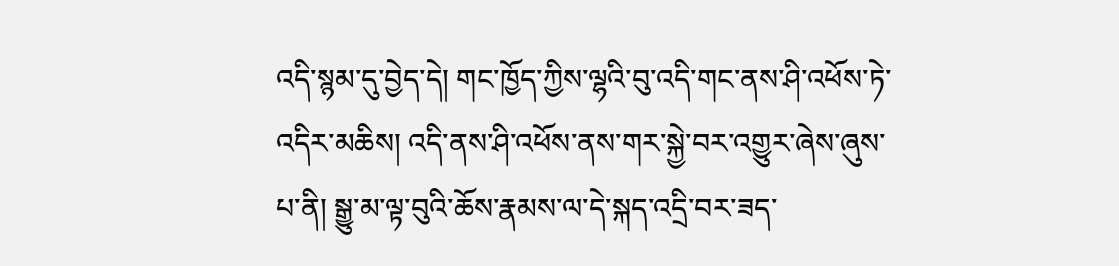འདི་སྙམ་དུ་བྱེད་དེ། གང་ཁྱོད་ཀྱིས་ལྷའི་བུ་འདི་གང་ནས་ཤི་འཕོས་ཏེ་འདིར་མཆིས། འདི་ནས་ཤི་འཕོས་ནས་གར་སྐྱེ་བར་འགྱུར་ཞེས་ཞུས་པ་ནི། སྒྱུ་མ་ལྟ་བུའི་ཆོས་རྣམས་ལ་དེ་སྐད་འདྲི་བར་ཟད་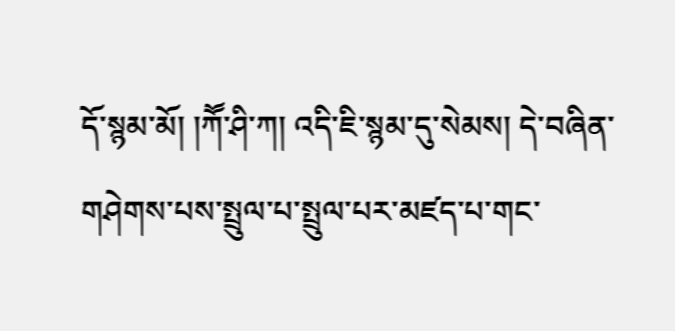དོ་སྙམ་མོ། །ཀཽ་ཤི་ཀ། འདི་ཇི་སྙམ་དུ་སེམས། དེ་བཞིན་གཤེགས་པས་སྤྲུལ་པ་སྤྲུལ་པར་མཛད་པ་གང་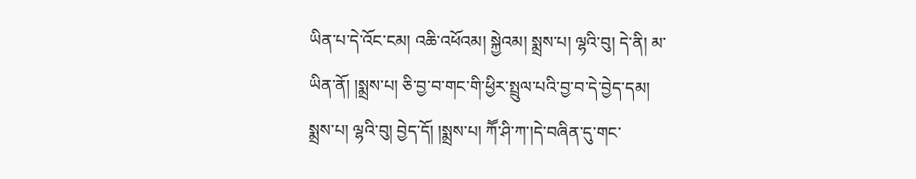ཡིན་པ་དེ་འོང་ངམ། འཆི་འཕོའམ། སྐྱེའམ། སྨྲས་པ། ལྷའི་བུ། དེ་ནི། མ་ཡིན་ནོ། །སྨྲས་པ། ཅི་བྱ་བ་གང་གི་ཕྱིར་སྤྲུལ་པའི་བྱ་བ་དེ་བྱེད་དམ། སྨྲས་པ། ལྷའི་བུ། བྱེད་དོ། །སྨྲས་པ། ཀཽ་ཤི་ཀ་།དེ་བཞིན་དུ་གང་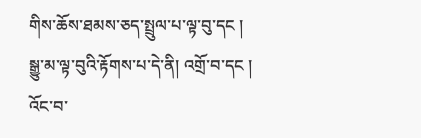གིས་ཆོས་ཐམས་ཅད་སྤྲུལ་པ་ལྟ་བུ་དང ། སྒྱུ་མ་ལྟ་བུའི་རྟོགས་པ་དེ་ནི། འགྲོ་བ་དང ། འོང་བ་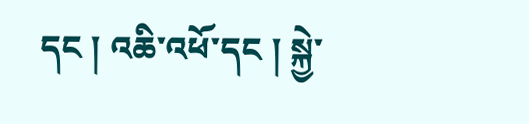དང ། འཆི་འཕོ་དང ། སྐྱེ་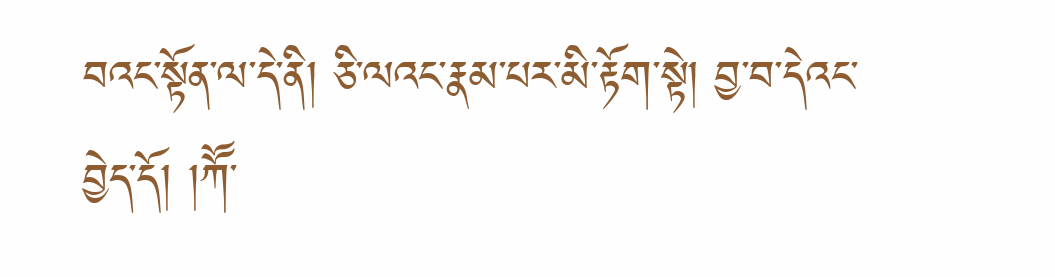བའང་སྟོན་ལ་དེ་ནི། ཅི་ལའང་རྣམ་པར་མི་རྟོག་སྟེ། བྱ་བ་དེའང་བྱེད་དོ། །ཀཽ་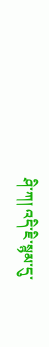ཤི་ཀ། འདི་ཇི་སྙམ་དུ་